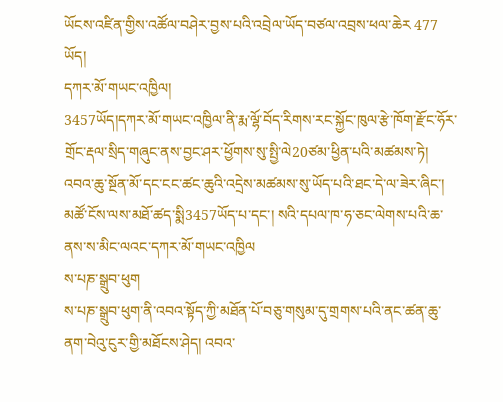ཡོངས་འཛིན་གྱིས་འཚོལ་བཤེར་བྱས་པའི་འབྲེལ་ཡོད་བཙལ་འབྲས་ཕལ་ཆེར 477 ཡོད།
དཀར་མོ་གཡང་འཁྱིལ།
3457ཡོད།དཀར་མོ་གཡང་འཁྱིལ་ནི་རྨ་ལྷོ་བོད་རིགས་རང་སྐྱོང་ཁུལ་རྩེ་ཁོག་རྫོང་ཧོར་གྲོང་རྡལ་སྲིད་གཞུང་ནས་བྱང་ཤར་ཕྱོགས་སུ་སྤྱི་ལེ20ཙམ་ཕྱིན་པའི་མཚམས་ཏེ། འབའ་ཆུ་སྔོན་མོ་དང་ངང་ཚང་ཆུའི་འདྲེས་མཚམས་སུ་ཡོད་པའི་ཐང་དེ་ལ་ཟེར་ཞིང་། མཚོ་ངོས་ལས་མཐོ་ཚད་སྨི3457ཡོད་པ་དང་། སའི་དཔལ་ཁ་ཧ་ཅང་ལེགས་པའི་ཆ་ནས་ས་མིང་ལའང་དཀར་མོ་གཡང་འཁྱིལ
ས་པཎ་སྒྲུབ་ཕུག
ས་པཎ་སྒྲུབ་ཕུག་ནི་འབའ་སྟོད་ཀྱི་མཐོན་པོ་བཅུ་གསུམ་དུ་གྲགས་པའི་ནང་ཚན་ཆུ་ནག་བེའུ་ངུར་གྱི་མཐོངས་ཤེད། འབའ་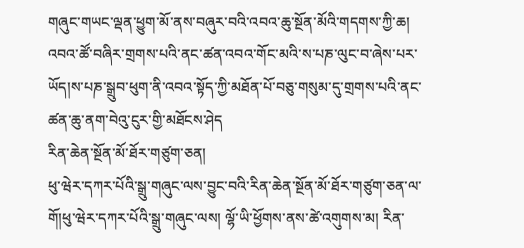གཞུང་གཡང་ལྡན་ཕྱུག་མོ་ནས་བཞུར་བའི་འབའ་ཆུ་སྔོན་མོའི་གདགས་ཀྱི་ཆ། འབའ་ཚོ་བཞིར་གྲགས་པའི་ནང་ཚན་འབའ་གོང་མའི་ས་པཎ་ལུང་བ་ཞེས་པར་ཡོད།ས་པཎ་སྒྲུབ་ཕུག་ནི་འབའ་སྟོད་ཀྱི་མཐོན་པོ་བཅུ་གསུམ་དུ་གྲགས་པའི་ནང་ཚན་ཆུ་ནག་བེའུ་ངུར་གྱི་མཐོངས་ཤེད
རིན་ཆེན་སྔོན་མོ་ཐོར་གཙུག་ཅན།
ཕུ་ཝེར་དཀར་པོའི་སྒྲུ་གཞུང་ལས་བྱུང་བའི་རིན་ཆེན་སྔོན་མོ་ཐོར་གཙུག་ཅན་ལ་གོ།ཕུ་ཝེར་དཀར་པོའི་སྒྲུ་གཞུང་ལས། ལྷོ་ཡི་ཕྱོགས་ནས་ཚེ་འགུགས་མ། རིན་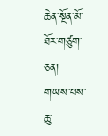ཆེན་སྔོན་མོ་ཐོར་གཙུག་ཅན། གཡས་པས་ཆུ་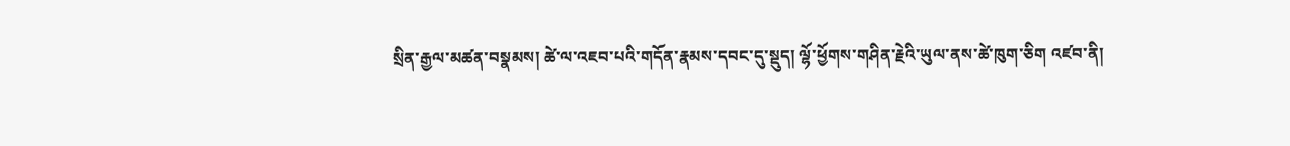སྲིན་རྒྱལ་མཚན་བསྣམས། ཚེ་ལ་འཇབ་པའི་གདོན་རྣམས་དབང་དུ་སྡུད། ལྷོ་ཕྱོགས་གཤིན་རྗེའི་ཡུལ་ནས་ཚེ་ཁུག་ཅིག འཛབ་ནི།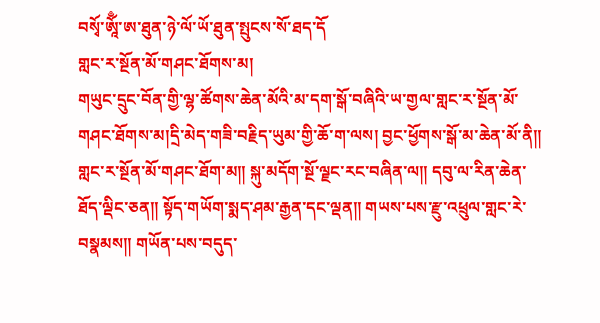བསྭོ་ཨཱོྃ་ཨ་ཐུན་ཉེ་ལོ་ཡོ་ཐུན་སྤུངས་སོ་ཐད་དོ
གླང་ར་སྔོན་མོ་གཤང་ཐོགས་མ།
གཡུང་དྲུང་བོན་གྱི་ལྷ་ཚོགས་ཆེན་མོའི་མ་དག་སྒོ་བཞིའི་ཡ་གྱལ་གླང་ར་སྔོན་མོ་གཤང་ཐོགས་མ།དྲི་མེད་གཟི་བརྗིད་ཡུམ་གྱི་ཆོ་ག་ལས། བྱང་ཕྱོགས་སྒོ་མ་ཆེན་མོ་ནི༎ གླང་ར་སྔོན་མོ་གཤང་ཐོག་མ༎ སྐུ་མདོག་སྔོ་ལྗང་རང་བཞིན་ལ༎ དབུ་ལ་རིན་ཆེན་ཐོད་ལྡིང་ཅན༎ སྟོད་གཡོག་སྨད་ཤམ་རྒྱན་དང་ལྡན༎ གཡས་པས་རྫུ་འཕྲུལ་གླང་རེ་བསྣམས༎ གཡོན་པས་བདུད་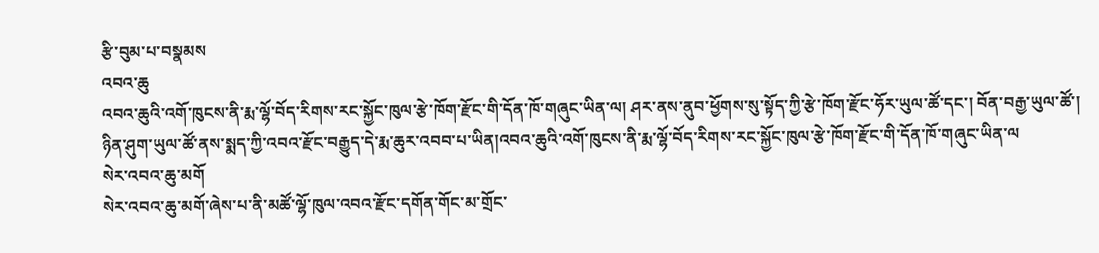རྩི་བུམ་པ་བསྣམས
འབའ་ཆུ
འབའ་ཆུའི་འགོ་ཁུངས་ནི་རྨ་ལྷོ་བོད་རིགས་རང་སྐྱོང་ཁུལ་རྩེ་ཁོག་རྫོང་གི་དོན་ཁོ་གཞུང་ཡིན་ལ། ཤར་ནས་ནུབ་ཕྱོགས་སུ་སྟོད་ཀྱི་རྩེ་ཁོག་རྫོང་ཧོར་ཡུལ་ཚོ་དང་། བོན་བརྒྱ་ཡུལ་ཚོ་། ཉིན་ཤུག་ཡུལ་ཚོ་ནས་སྨད་ཀྱི་འབའ་རྫོང་བརྒྱུད་དེ་རྨ་ཆུར་འབབ་པ་ཡིན།འབའ་ཆུའི་འགོ་ཁུངས་ནི་རྨ་ལྷོ་བོད་རིགས་རང་སྐྱོང་ཁུལ་རྩེ་ཁོག་རྫོང་གི་དོན་ཁོ་གཞུང་ཡིན་ལ
སེར་འབའ་ཆུ་མགོ
སེར་འབའ་ཆུ་མགོ་ཞེས་པ་ནི་མཚོ་ལྷོ་ཁུལ་འབའ་རྫོང་དགོན་གོང་མ་གྲོང་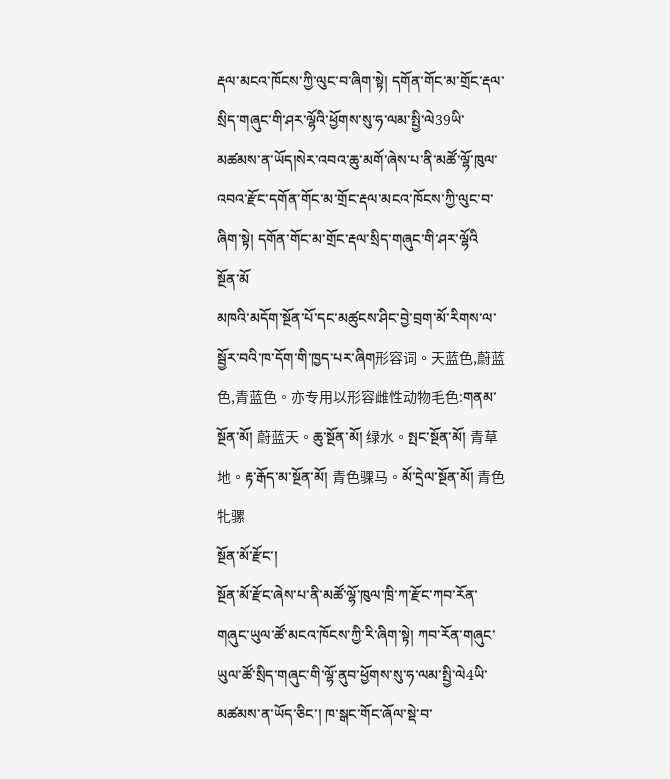རྡལ་མངའ་ཁོངས་ཀྱི་ལུང་བ་ཞིག་སྟེ། དགོན་གོང་མ་གྲོང་རྡལ་སྲིད་གཞུང་གི་ཤར་ལྷོའི་ཕྱོགས་སུ་ཧ་ལམ་སྤྱི་ལེ39ཡི་མཚམས་ན་ཡོད།སེར་འབའ་ཆུ་མགོ་ཞེས་པ་ནི་མཚོ་ལྷོ་ཁུལ་འབའ་རྫོང་དགོན་གོང་མ་གྲོང་རྡལ་མངའ་ཁོངས་ཀྱི་ལུང་བ་ཞིག་སྟེ། དགོན་གོང་མ་གྲོང་རྡལ་སྲིད་གཞུང་གི་ཤར་ལྷོའི
སྔོན་མོ
མཁའི་མདོག་སྔོན་པོ་དང་མཚུངས་ཤིང་བྱེ་བྲག་མོ་རིགས་ལ་སྦྱོར་བའི་ཁ་དོག་གི་ཁྱད་པར་ཞིག形容词。天蓝色,蔚蓝色,青蓝色。亦专用以形容雌性动物毛色:གནམ་སྔོན་མོ། 蔚蓝天。ཆུ་སྔོན་མོ། 绿水。སྤང་སྔོན་མོ། 青草地。རྟ་རྒོད་མ་སྔོན་མོ། 青色骒马。མོ་དྲེལ་སྔོན་མོ། 青色牝骡
སྔོན་མོ་རྫོང་།
སྔོན་མོ་རྫོང་ཞེས་པ་ནི་མཚོ་ལྷོ་ཁུལ་ཁྲི་ཀ་རྫོང་ཀབ་རོན་གཞུང་ཡུལ་ཚོ་མངའ་ཁོངས་ཀྱི་རི་ཞིག་སྟེ། ཀབ་རོན་གཞུང་ཡུལ་ཚོ་སྲིད་གཞུང་གི་ལྷོ་ནུབ་ཕྱོགས་སུ་ཧ་ལམ་སྤྱི་ལེ4ཡི་མཚམས་ན་ཡོད་ཅིང་། ཁ་སྒང་གོང་ཞོལ་སྡེ་བ་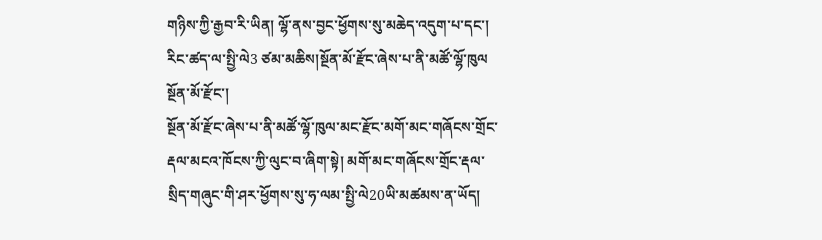གཉིས་ཀྱི་རྒྱབ་རི་ཡིན། ལྷོ་ནས་བྱང་ཕྱོགས་སུ་མཆེད་འདུག་པ་དང་། རིང་ཚད་ལ་སྤྱི་ལེ3 ཙམ་མཆིས།སྔོན་མོ་རྫོང་ཞེས་པ་ནི་མཚོ་ལྷོ་ཁུལ
སྔོན་མོ་རྫོང་།
སྔོན་མོ་རྫོང་ཞེས་པ་ནི་མཚོ་ལྷོ་ཁུལ་མང་རྫོང་མགོ་མང་གཞོངས་གྲོང་རྡལ་མངའ་ཁོངས་ཀྱི་ལུང་བ་ཞིག་སྟེ། མགོ་མང་གཞོངས་གྲོང་རྡལ་སྲིད་གཞུང་གི་ཤར་ཕྱོགས་སུ་ཧ་ལམ་སྤྱི་ལེ20ཡི་མཚམས་ན་ཡོད།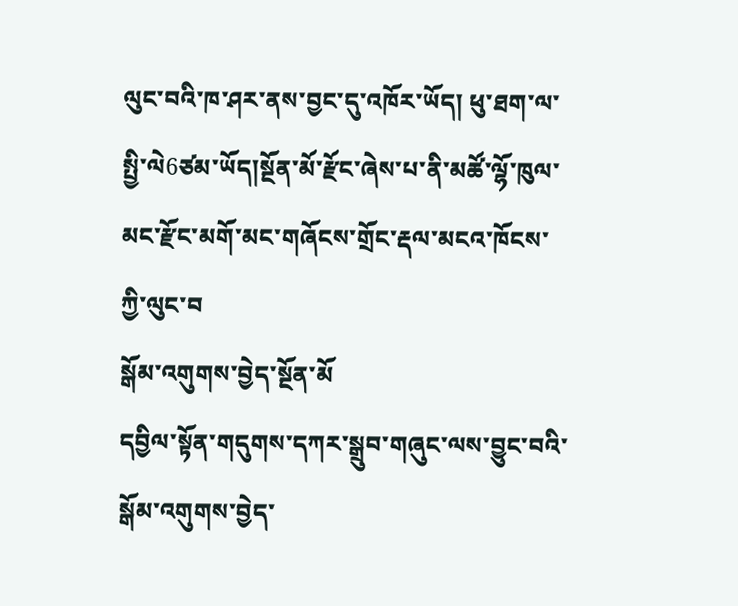ལུང་བའི་ཁ་ཤར་ནས་བྱང་དུ་འཁོར་ཡོད། ཕུ་ཐག་ལ་སྤྱི་ལེ6ཙམ་ཡོད།སྔོན་མོ་རྫོང་ཞེས་པ་ནི་མཚོ་ལྷོ་ཁུལ་མང་རྫོང་མགོ་མང་གཞོངས་གྲོང་རྡལ་མངའ་ཁོངས་ཀྱི་ལུང་བ
སྒོམ་འགུགས་བྱེད་སྔོན་མོ
དབྱིལ་སྟོན་གདུགས་དཀར་སྒྲུབ་གཞུང་ལས་བྱུང་བའི་སྒོམ་འགུགས་བྱེད་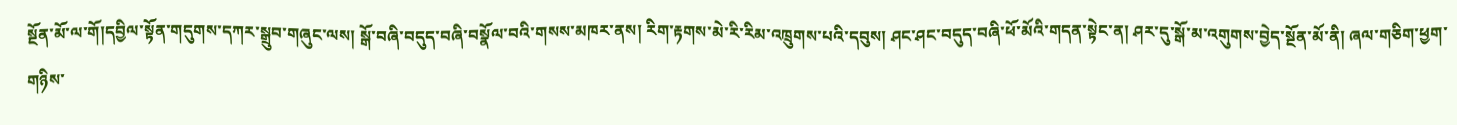སྔོན་མོ་ལ་གོ།དབྱིལ་སྟོན་གདུགས་དཀར་སྒྲུབ་གཞུང་ལས། སྒོ་བཞི་བདུད་བཞི་བསྣོལ་བའི་གསས་མཁར་ནས། རིག་རྟགས་མེ་རི་རིམ་འཁྲུགས་པའི་དབུས། ཤང་ཤང་བདུད་བཞི་ཕོ་མོའི་གདན་སྟེང་ན། ཤར་དུ་སྒོ་མ་འགུགས་བྱེད་སྔོན་མོ་ནི། ཞལ་གཅིག་ཕྱག་གཉིས་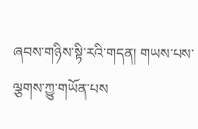ཞབས་གཉིས་སྟི་རའི་གདན། གཡས་པས་ལྕགས་ཀྱུ་གཡོན་པས